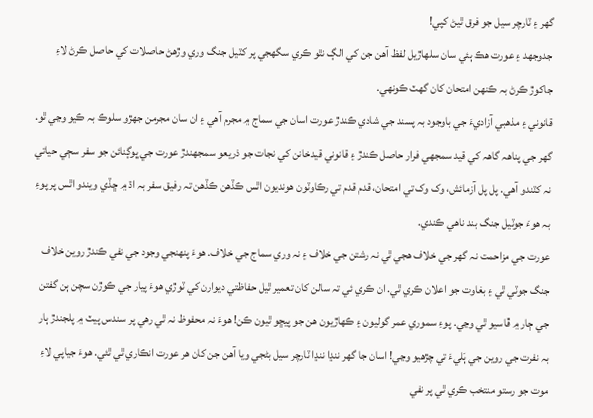گهر ۽ ٽارچر سيل جو فرق ٿيڻ کپي!
جدوجھد ۽ عورت هڪ ٻئي سان سلھاڙيل لفظ آھن جن کي الڳ نٿو ڪري سگهجي پر کٽيل جنگ وري وڙهڻ حاصلات کي حاصل ڪرڻ لاءِ جاکوڙ ڪرڻ بہ ڪنھن امتحان کان گهٽ ڪونھي.
قانوني ۽ مذهبي آزاديءَ جي باوجود بہ پسند جي شادي ڪندڙ عورت اسان جي سماج ۾ مجرم آهي ۽ ان سان مجرمن جھڙو سلوڪ بہ ڪيو وڃي ٿو. گهر جي پناھہ گاھہ کي قيد سمجهي فرار حاصل ڪندڙ ۽ قانوني قيدخانن کي نجات جو ذريعو سمجهندڙ عورت جي ڀوڳنائن جو سفر سڄي حياتي نہ کٽندو آهي. پل پل آزمائش، وک وک تي امتحان، قدم قدم تي رڪاوٽون هونديون اٿس ڪڏھن ڪڏھن تہ رفيق سفر بہ اڌ ۾ ڇڏي ويندو اٿس پر پوءِ بہ هوءَ جوٽيل جنگ بند ناهي ڪندي.
عورت جي مزاحمت نہ گهر جي خلاف هجي ٿي نہ رشتن جي خلاف ۽ نہ وري سماج جي خلاف. هوءَ پنھنجي وجود جي نفي ڪندڙ روين خلاف جنگ جوٽي ٿي ۽ بغاوت جو اعلان ڪري ٿي. ان ڪري ئي تہ سالن کان تعمير ٿيل حفاظتي ديوارن کي ٽوڙي هوءَ پيار جي ڪوڙن سچن ٻن گفتن جي ڄار ۾ ڦاسيو ٿي وڃي. پوءِ سموري عمر گوليون ۽ ڪھاڙيون ھن جو پيڇو ٿيون ڪن! هوءَ نہ محفوظ نہ ٿي رهي پر سندس پيٽ ۾ پلجندڙ ٻار بہ نفرت جي روين جي ٻَليءَ تي چڙهيو وڃي! اسان جا گهر ننڍا ننڍا ٽارچر سيل بڻجي ويا آھن جن کان هر عورت انڪاري ٿي ٿئي. هوءَ جياپي لاءِ موت جو رستو منتخب ڪري ٿي پر نفي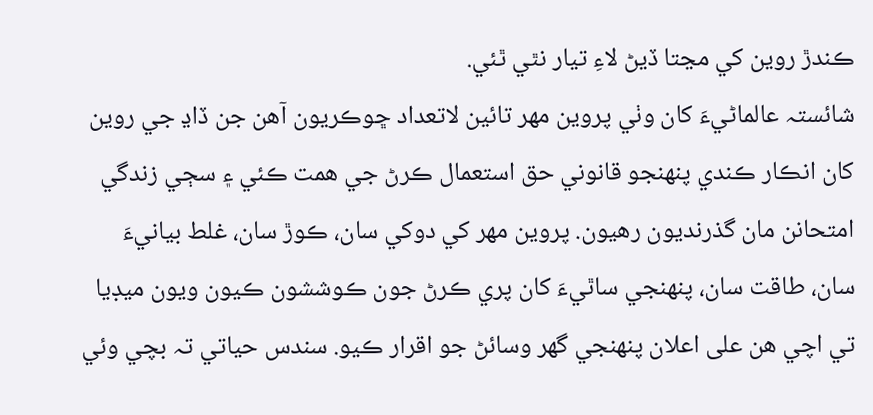ڪندڙ روين کي مڃتا ڏيڻ لاءِ تيار نٿي ٿئي.
شائستہ عالماڻيءَ کان وٺي پروين مھر تائين لاتعداد ڇوڪريون آھن جن ڏاڍ جي روين کان انڪار ڪندي پنھنجو قانوني حق استعمال ڪرڻ جي همت ڪئي ۽ سڄي زندگي امتحانن مان گذرنديون رهيون. پروين مھر کي دوکي سان، ڪوڙ سان، غلط بيانيءَ سان، طاقت سان، پنھنجي ساٿيءَ کان پري ڪرڻ جون ڪوششون ڪيون ويون ميڊيا تي اچي ھن على اعلان پنھنجي گهر وسائڻ جو اقرار ڪيو. سندس حياتي تہ بچي وئي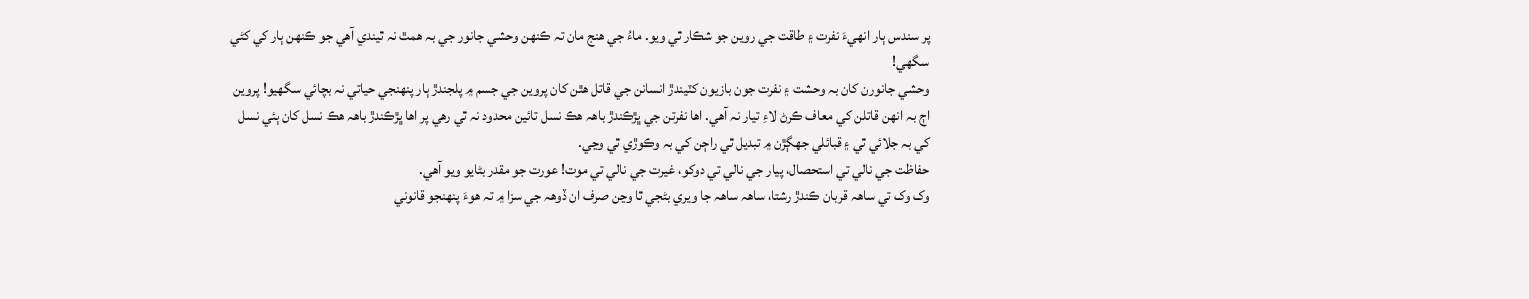پر سندس ٻار انھيءَ نفرت ۽ طاقت جي روين جو شڪار ٿي ويو. ماءُ جي ھنج مان تہ ڪنھن وحشي جانور جي بہ همٿ نہ ٿيندي آهي جو ڪنھن ٻار کي کڻي سگهي!
وحشي جانورن کان بہ وحشت ۽ نفرت جون بازيون کٽيندڙ انسانن جي قاتل هٿن کان پروين جي جسم ۾ پلجندڙ ٻار پنھنجي حياتي نہ بچائي سگهيو! پروين اڄ بہ انھن قاتلن کي معاف ڪرڻ لاءِ تيار نہ آهي. اها نفرتن جي ڀڙڪندڙ باھہ هڪ نسل تائين محدود نہ ٿي رهي پر اها ڀڙڪندڙ باھہ هڪ نسل کان ٻئي نسل کي بہ جلائي ٿي ۽ قبائلي جهڳڙن ۾ تبديل ٿي راڄن کي بہ وڪوڙي ٿي وڃي.
حفاظت جي نالي تي استحصال، پيار جي نالي تي دوکو، غيرت جي نالي تي موت! عورت جو مقدر بڻايو ويو آهي.
وک وک تي ساھہ قربان ڪندڙ رشتا، ساھہ ساھہ جا ويري بڻجي ٿا وڃن صرف ان ڏوھہ جي سزا ۾ تہ هوءَ پنھنجو قانوني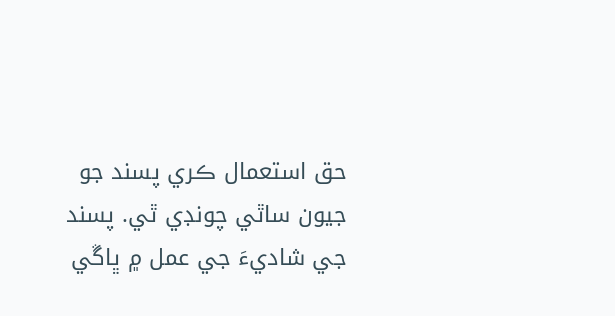حق استعمال ڪري پسند جو جيون ساٿي چونڊي ٿي. پسند جي شاديءَ جي عمل ۾ ڀاڱي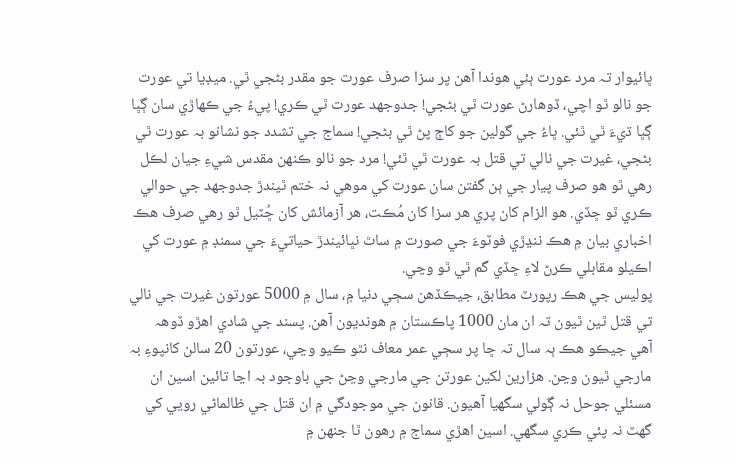ڀائيوار تہ مرد عورت ٻئي هوندا آھن پر سزا صرف عورت جو مقدر بڻجي ٿي. ميڊيا تي عورت جو نالو ٿو اچي، ڏوهارڻ عورت ٿي بڻجي! جدوجھد عورت ٿي ڪري! پيءُ جي ڪھاڙي سان ڳڀا ڳڀا ڌيءَ ٿي ٿئي. ڀاءُ جي گولين جو کاڄ پڻ ٿي بڻجي! سماج جي تشدد جو نشانو بہ عورت ٿي بڻجي، غيرت جي نالي تي قتل بہ عورت ٿي ٿئي! مرد جو نالو ڪنھن مقدس شيءِ جيان لڪل رهي ٿو هو صرف پيار جي ٻن گفتن سان عورت کي موهي نہ ختم ٿيندڙ جدوجھد جي حوالي ڪري ٿو ڇڏي. هو الزام کان پري هر سزا کان مُڪت، هر آزمائش کان ڇُٽيل ٿو رهي صرف هڪ اخباري بيان ۾ هڪ ننڍڙي فوٽوءَ جي صورت ۾ ساٿ نڀائيندڙ حياتيءَ جي سمنڊ ۾ عورت کي اڪيلو مقابلي ڪرڻ لاءِ ڇڏي گم ٿي ٿو وڃي.
پوليس جي هڪ رپورٽ مطابق، جيڪڏھن سڄي دنيا ۾، سال ۾ 5000 عورتون غيرت جي نالي تي قتل ٿين ٿيون تہ ان مان 1000 پاڪستان ۾ هونديون آھن. پسند جي شادي اهڙو ڏوھہ آهي جيڪو هڪ ٻہ سال تہ ڇا پر سڄي عمر معاف نٿو ڪيو وڃي، عورتون 20 سالن کانپوءِ بہ مارجي ٿيون وڃن. هزارين لکين عورتن جي مارجي وڃڻ جي باوجود بہ اڃا تائين اسين ان مسئلي جوحل نہ ڳولي سگهيا آهيون. قانون جي موجودگي ۾ ان قتل جي ظالماڻي رويي کي گهٽ نہ پئي ڪري سگهي. اسين اهڙي سماج ۾ رهون ٿا جنھن ۾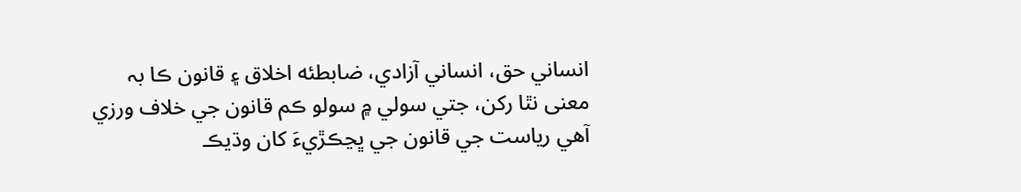انساني حق، انساني آزادي، ضابطئه اخلاق ۽ قانون ڪا بہ معنى نٿا رکن، جتي سولي ۾ سولو ڪم قانون جي خلاف ورزي آهي رياست جي قانون جي ڀڃڪڙيءَ کان وڌيڪ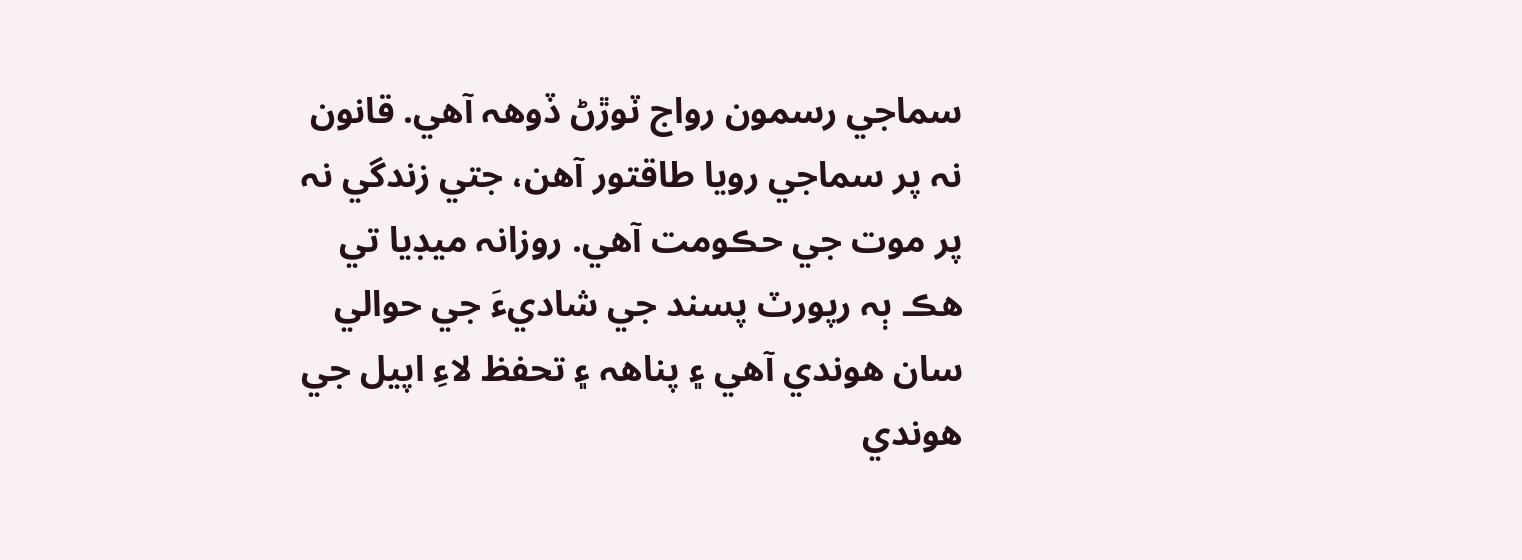سماجي رسمون رواج ٽوڙڻ ڏوھہ آهي. قانون نہ پر سماجي رويا طاقتور آھن، جتي زندگي نہ پر موت جي حڪومت آهي. روزانہ ميڊيا تي هڪ ٻہ رپورٽ پسند جي شاديءَ جي حوالي سان هوندي آهي ۽ پناھہ ۽ تحفظ لاءِ اپيل جي هوندي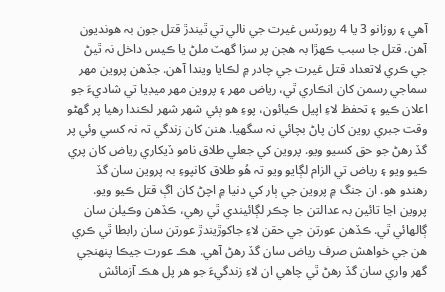آهي ۽ روزانو 3 يا 4 رپورٽس غيرت جي نالي تي ٿيندڙ قتل جون بہ هونديون آھن. قتل جا سبب ڪھڙا بہ هجن پر سزا گهٽ ملڻ يا ڪيس داخل نہ ٿيڻ جي ڪري لاتعداد قتل غيرت جي چادر ۾ لڪايا ويندا آھن. جڏھن پروين مھر سماجي رسمن کان انڪاري ٿي، رياض مھر ۽ پروين مھر ميڊيا تي شاديءَ جو اعلان ڪيو ۽ تحفظ لاءِ اپيل ڪيائون، پوءِ هو ٻئي شھر شھر لڪندا رهيا پر گهڻو وقت جبري روين کان پاڻ بچائي نہ سگهيا. ھنن کان زندگي تہ نہ کسي وئي پر گڏ رهڻ جو حق کسيو ويو. پروين کي جعلي طلاق نامو ڏيکاري رياض کان پري ڪيو ويو ۽ رياض تي الزام لڳايو ويو تہ هُو طلاق کانپوءِ بہ پروين سان گڏ رھندو هو. ان جنگ ۾ پروين جي ٻار کي دنيا ۾ اچڻ کان اڳ قتل ڪيو ويو. پروين اڃا تائين بہ عدالتن جا چڪر لڳائيندي ٿي رهي، ڪڏھن وڪيلن سان ڳالھائي ٿي. ڪڏھن عورتن جي حقن لاءِ جاکوڙيندڙ عورتن سان رابطا ٿي ڪري ھن جي خواهش صرف رياض سان گڏ رهڻ آهي. هڪ عورت جيڪا پنھنجي گهر واري سان گڏ رهڻ ٿي چاهي ان لاءِ زندگيءَ جو هر پل هڪ آزمائش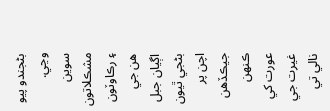بڻجندو پيو وڃي. سوين مشڪلاتون ۽ رڪاوٽون ھن جي اڳيان جبل بڻجي ٿيون اچن پر جيڪڏھن ڪنھن عورت کي غيرت جي نالي تي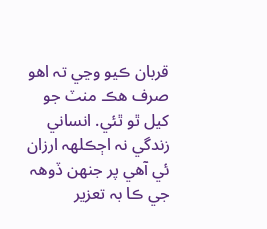قربان ڪيو وڃي تہ اهو صرف هڪ منٽ جو کيل ٿو ٿئي. انساني زندگي نہ اڄڪلھہ ارزان ئي آهي پر جنھن ڏوھہ جي ڪا بہ تعزير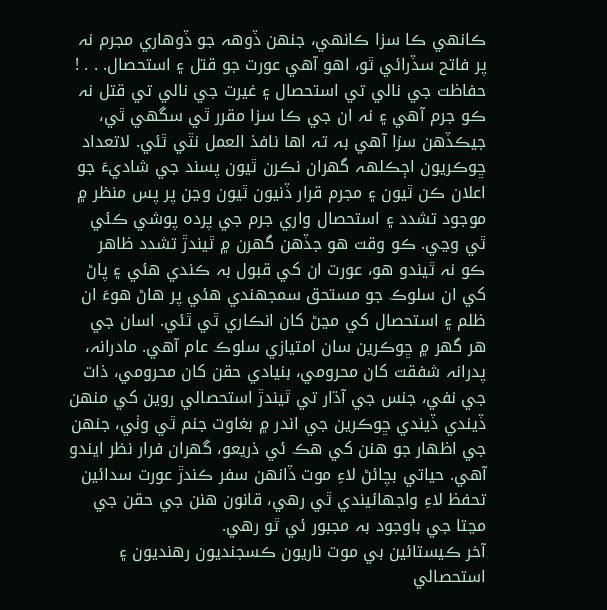ڪانھي ڪا سزا ڪانھي، جنھن ڏوھہ جو ڏوهاري مجرم نہ پر فاتح سڏرائي ٿو، اهو آهي عورت جو قتل ۽ استحصال. . . !
حفاظت جي نالي تي استحصال ۽ غيرت جي نالي تي قتل نہ ڪو جرم آهي ۽ نہ ان جي ڪا سزا مقرر ٿي سگهي ٿي، جيڪڏھن سزا آهي بہ تہ اها نافذ العمل نٿي ٿئي. لاتعداد ڇوڪريون اڄڪلھہ گهران نڪرن ٿيون پسند جي شاديءَ جو اعلان ڪن ٿيون ۽ مجرم قرار ڏنيون ٿيون وڃن پر پس منظر ۾ موجود تشدد ۽ استحصال واري جرم جي پردہ پوشي ڪئي ٿي وڃي. ڪو وقت هو جڏھن گهرن ۾ ٿيندڙ تشدد ظاهر ڪو نہ ٿيندو هو، عورت ان کي قبول بہ ڪندي هئي ۽ پاڻ کي ان سلوڪ جو مستحق سمجهندي هئي پر هاڻ هوءَ ان ظلم ۽ استحصال کي مڃڻ کان انڪاري ٿي ٿئي. اسان جي هر گهر ۾ ڇوڪرين سان امتيازي سلوڪ عام آهي. مادرانہ، پدرانہ شفقت کان محرومي، بنيادي حقن کان محرومي، ذات جي نفي، جنس جي آڌار تي ٿيندڙ استحصالي روين کي منھن ڏيندي ڏيندي ڇوڪرين جي اندر ۾ بغاوت جنم ٿي وٺي، جنھن جي اظھار جو ھنن کي هڪ ئي ذريعو، گهران فرار نظر ايندو آهي. حياتي بچائڻ لاءِ موت ڏانھن سفر ڪندڙ عورت سدائين تحفظ لاءِ واجهائيندي ٿي رهي، قانون ھنن جي حقن جي مڃتا جي باوجود بہ مجبور ئي ٿو رهي.
آخر ڪيستائين بي موت ناريون ڪسجنديون رھنديون ۽ استحصالي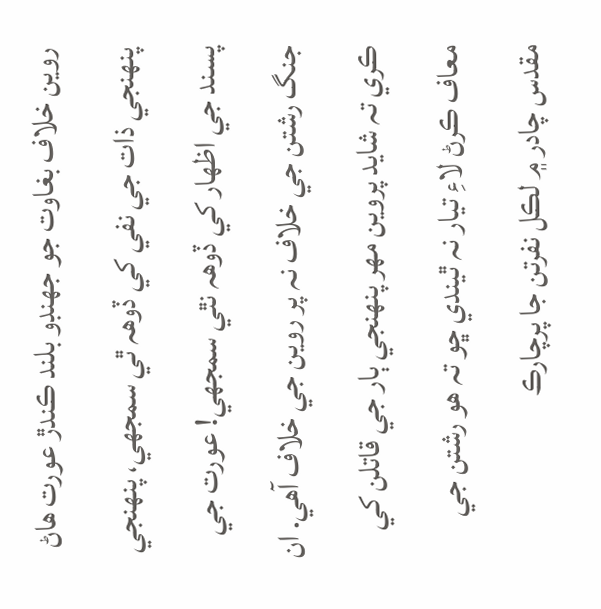روين خلاف بغاوت جو جهنڊو بلند ڪندڙ عورت هاڻ پنھنجي ذات جي نفي کي ڏوھہ ٿي سمجهي، پنھنجي پسند جي اظھار کي ڏوھہ نٿي سمجهي! عورت جي جنگ رشتن جي خلاف نہ پر روين جي خلاف آهي. ان ڪري تہ شايد پروين مھر پنھنجي ٻار جي قاتلن کي معاف ڪرڻ لاءِ تيار نہ ٿيندي ڇو تہ هو رشتن جي مقدس چادر ۾ لڪل نفرتن جا پرچارڪ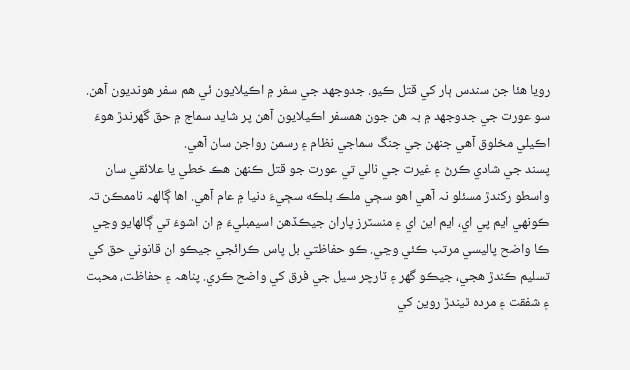رويا هئا جن سندس ٻار کي قتل ڪيو. جدوجھد جي سفر ۾ اڪيلايون ئي هم سفر هونديون آھن. سو عورت جي جدوجھد ۾ بہ ھن جون همسفر اڪيلايون آھن پر شايد سماج ۾ حق گهرندڙ هوءَ اڪيلي مخلوق آهي جنھن جي جنگ سماجي نظام ۽ رسمن رواجن سان آهي.
پسند جي شادي ڪرڻ ۽ غيرت جي نالي تي عورت جو قتل ڪنھن هڪ خطي يا علائقي سان واسطو رکندڙ مسئلو نہ آهي اهو سڄي ملڪ بلڪه سڄيءَ دنيا ۾ عام آهي. اها ڳالھہ ناممڪن تہ ڪونھي ايم پي اي، ايم اين اي ۽ منسٽرز پاران جيڪڏھن اسيمبليءَ ۾ ان اشوءَ تي ڳالھايو وڃي ڪا واضح پاليسي مرتب ڪئي وڃي. ڪو حفاظتي بل پاس ڪرائجي جيڪو ان قانوني حق کي تسليم ڪندڙ هجي، جيڪو گهر ۽ ٽارچر سيل جي فرق کي واضح ڪري. پناھہ ۽ حفاظت، محبت ۽ شفقت ۽ مرده ٿيندڙ روين کي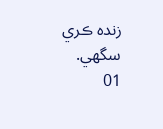زنده ڪري سگهي.
01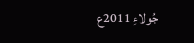جُولاءِ 2011ع